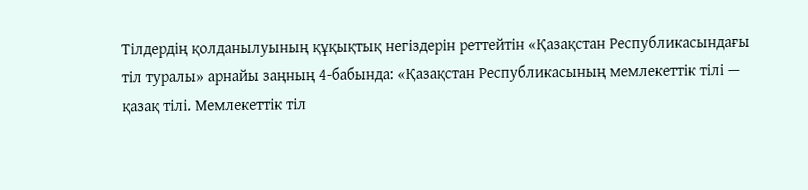Тiлдердiң қолданылуының құқықтық негiздерiн реттейтін «Қазақстан Республикасындағы тiл туралы» арнайы заңның 4-бабында: «Қазақстан Республикасының мемлекеттiк тiлi — қазақ тiлi. Мемлекеттiк тiл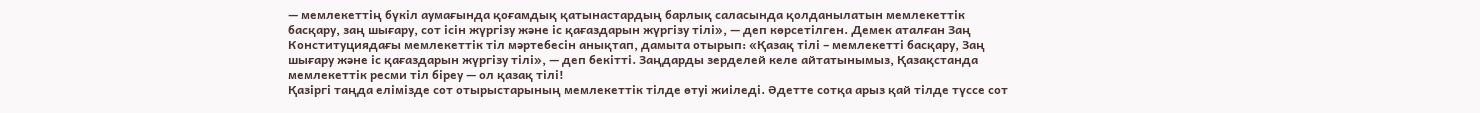— мемлекеттiң бүкiл аумағында қоғамдық қатынастардың барлық саласында қолданылатын мемлекеттiк басқару, заң шығару, сот iсiн жүргiзу және iс қағаздарын жүргiзу тiлi», — деп көрсетілген. Демек аталған Заң Конституциядағы мемлекеттік тіл мәртебесін анықтап, дамыта отырып: «Қазақ тілі – мемлекетті басқару, Заң шығару және iс қағаздарын жүргiзу тiлi», — деп бекітті. Заңдарды зерделей келе айтатынымыз, Қазақстанда мемлекеттік ресми тіл біреу — ол қазақ тілі!
Қазіргі таңда елімізде сот отырыстарының мемлекеттік тілде өтуі жиіледі. Әдетте сотқа арыз қай тілде түссе сот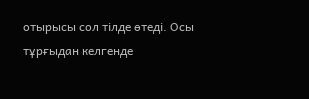отырысы сол тілде өтеді. Осы тұрғыдан келгенде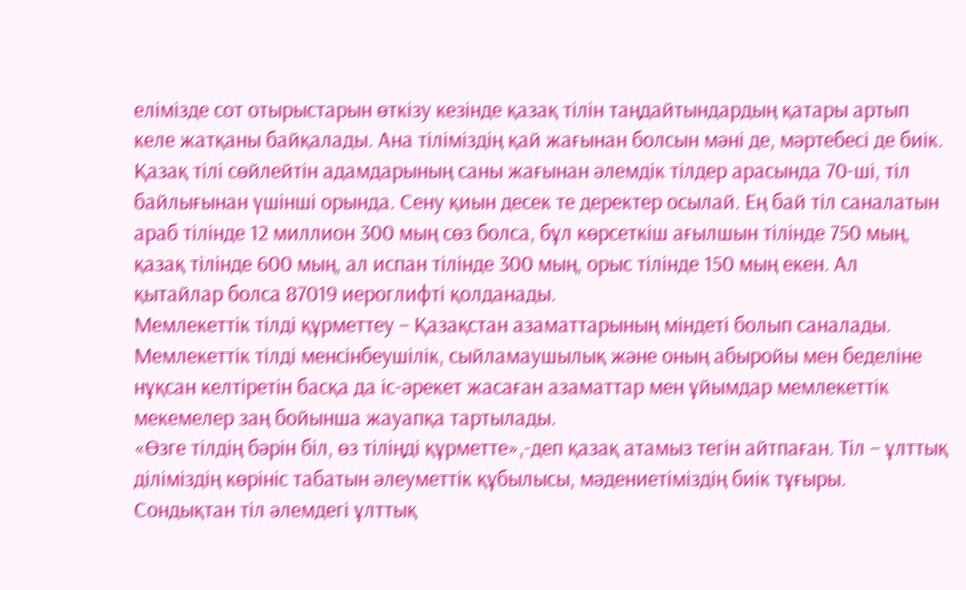елімізде сот отырыстарын өткізу кезінде қазақ тілін таңдайтындардың қатары артып келе жатқаны байқалады. Ана тіліміздің қай жағынан болсын мәні де, мәртебесі де биік. Қазақ тілі сөйлейтін адамдарының саны жағынан әлемдік тілдер арасында 70-ші, тіл байлығынан үшінші орында. Сену қиын десек те деректер осылай. Ең бай тіл саналатын араб тілінде 12 миллион 300 мың сөз болса, бұл көрсеткіш ағылшын тілінде 750 мың, қазақ тілінде 600 мың, ал испан тілінде 300 мың, орыс тілінде 150 мың екен. Ал қытайлар болса 87019 иероглифті қолданады.
Мемлекеттік тілді құрметтеу – Қазақстан азаматтарының міндеті болып саналады. Мемлекеттік тілді менсінбеушілік, сыйламаушылық және оның абыройы мен беделіне нұқсан келтіретін басқа да іс-әрекет жасаған азаматтар мен ұйымдар мемлекеттік мекемелер заң бойынша жауапқа тартылады.
«Өзге тілдің бәрін біл, өз тіліңді құрметте»,-деп қазақ атамыз тегін айтпаған. Тіл – ұлттық діліміздің көрініс табатын әлеуметтік құбылысы, мәдениетіміздің биік тұғыры. Сондықтан тіл әлемдегі ұлттық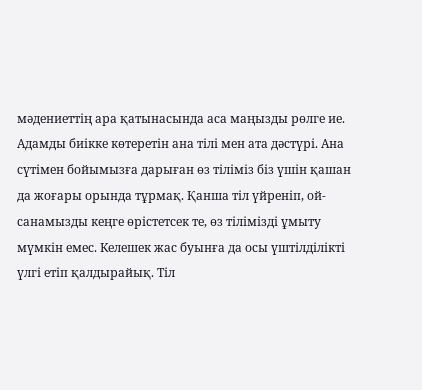мәдениеттің ара қатынасында аса маңызды рөлге ие. Адамды биікке көтеретін ана тілі мен ата дәстүрі. Ана сүтімен бойымызға дарыған өз тіліміз біз үшін қашан да жоғары орында тұрмақ. Қанша тіл үйреніп, ой-санамызды кеңге өрістетсек те, өз тілімізді ұмыту мүмкін емес. Келешек жас буынға да осы үштілділікті үлгі етіп қалдырайық. Тіл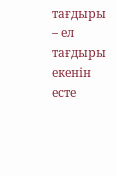тағдыры – ел тағдыры екенін есте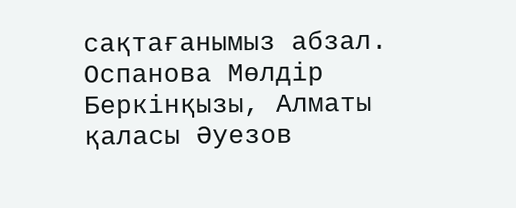сақтағанымыз абзал.
Оспанова Мөлдір Беркінқызы, Алматы қаласы Әуезов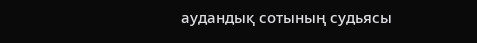аудандық сотының судьясы